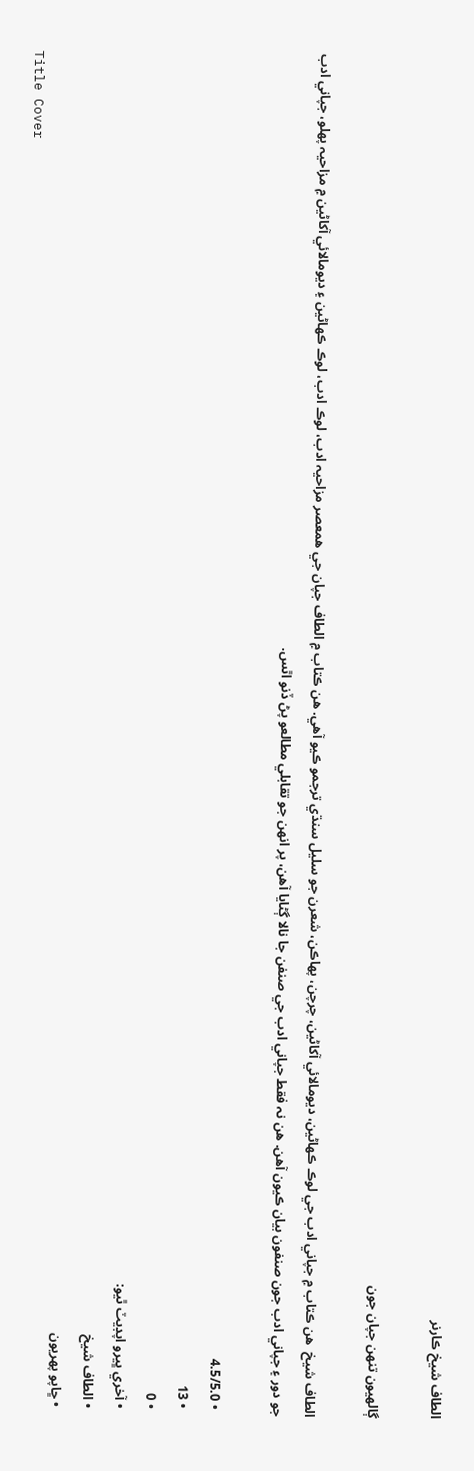الطاف شيخ ڪارنر

ڳالھيون تنھن جپان جون

الطاف شيخ  هن ڪتاب ۾ جپاني ادب جي لوڪ ڪھاڻين، ديومالائي آکاڻين، چرچن، پھاڪن، شعرن جو سليل سنڌي ترجمو ڪيو آھي. هن ڪتاب ۾ الطاف جپان جي همعصر مزاحيہ ادب، لوڪ ادب، لوڪ ڪھاڻين ۽ ديومالائي آکاڻين ۾ مزاحيہ پھلو، جپاني ادب جو دور ۽ جپاني ادب جون صنفون بيان ڪيون آهن. هن نہ فقط جپاني ادب جي صنفن جا نالا ڳڻايا آهن، پر انھن جو تقابلي مطالعو پڻ ڏنو اٿس.

  • 4.5/5.0
  • 13
  • 0
  • آخري ڀيرو اپڊيٽ ٿيو:
  • الطاف شيخ
  • ڇاپو پھريون
Title Cover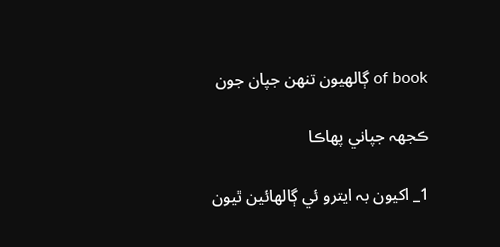of book ڳالھيون تنھن جپان جون

ڪجهہ جپاني پھاڪا

1_ اکيون بہ ايترو ئي ڳالھائين ٿيون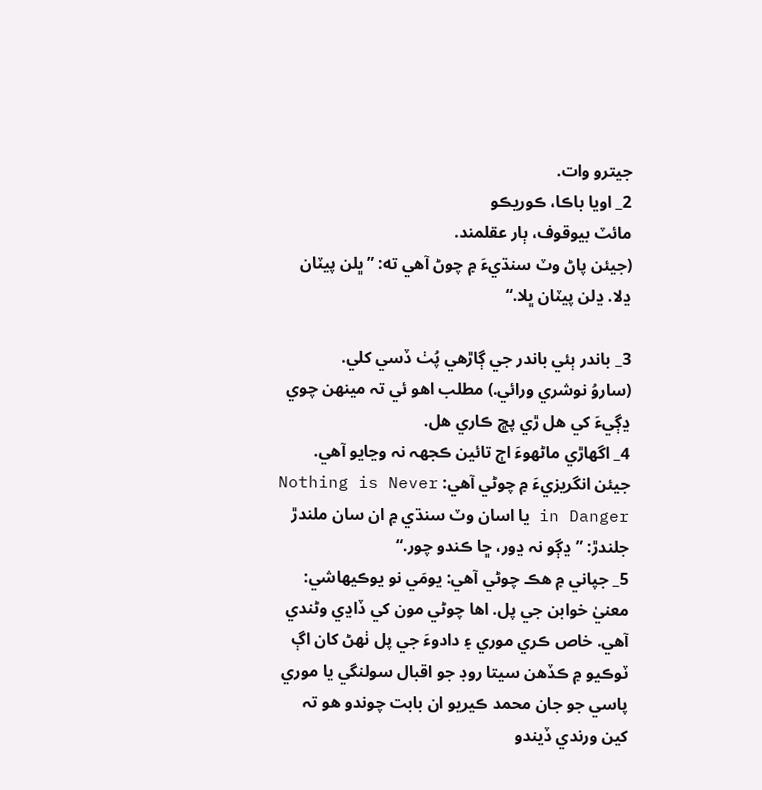جيترو وات.
2_ اويا باڪا، ڪوريڪو
مائٽ بيوقوف، ٻار عقلمند.
(جيئن پاڻ وٽ سنڌيءَ ۾ چوڻ آهي ته: ”ڀلن پيٽان ڍلا. ڍلن پيٽان ڀلا.“

3_ باندر ٻئي باندر جي ڳاڙهي پُٺ ڏسي کلي.
(ساروُ نوشري ورائي.) مطلب اهو ئي تہ مينھن چوي ڍڳيءَ کي هل ڙي پڇ ڪاري هل.
4_ اگهاڙي ماڻھوءَ اڄ تائين ڪجهہ نہ وڃايو آهي.
جيئن انگريزيءَ ۾ چوڻي آهي: Nothing is Never in Danger يا اسان وٽ سنڌي ۾ ان سان ملندڙ جلندڙ: ”ڍڳو نہ ڍور، ڇا ڪندو چور.“
5_ جپاني ۾ هڪ چوڻي آهي: يومَي نو يوڪيھاشي: معنيٰ خوابن جي پل. اها چوڻي مون کي ڏاڍي وڻندي آهي. خاص ڪري موري ۽ دادوءَ جي پل ٺھڻ کان اڳ ٽوڪيو ۾ ڪڏهن سيتا روڊ جو اقبال سولنگي يا موري پاسي جو جان محمد ڪيريو ان بابت چوندو هو تہ کين ورندي ڏيندو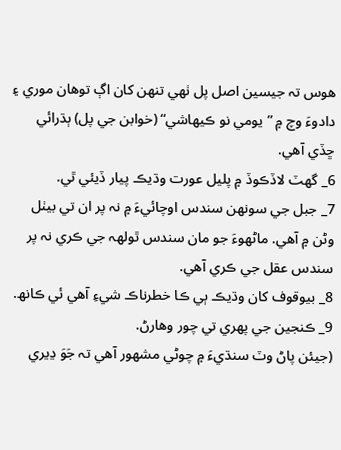هوس تہ جيسين اصل پل ٺھي تنھن کان اڳ توهان موري ۽ دادوءَ وچ ۾ ”يومي نو ڪيھاشي“ (خوابن جي پل) ٻڌرائي ڇڏي آهي.
6_ گهٽ لاڏڪوڏ ۾ پليل عورت وڌيڪ پيار ڏيئي ٿي.
7_ جبل جي سونھن سندس اوچائيءَ ۾ نہ پر ان تي بيٺل وڻن ۾ آهي. ماڻھوءَ جو مان سندس ٿولھہ جي ڪري نہ پر سندس عقل جي ڪري آهي.
8_ بيوقوف کان وڌيڪ ٻي ڪا خطرناڪ شيءِ آهي ئي ڪانھ.
9_ ڪنجين جي پھري تي چور وهارڻ.
(جيئن پاڻ وٽ سنڌيءَ ۾ چوڻي مشھور آهي تہ جَوَ ڍيري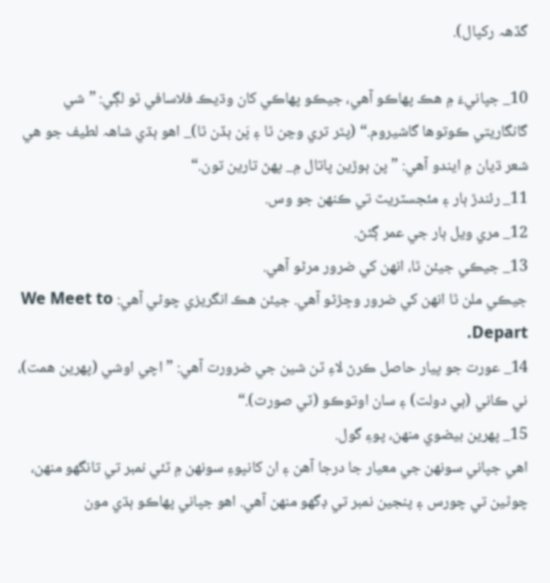گڏھہ رکپال).

10_ جپانيءَ ۾ هڪ پھاڪو آهي، جيڪو پھاڪي کان وڌيڪ فلاسافي ٿو لڳي: ”شي گانگاريتي ڪوتوها گاشيروم.“ (پٿر تري وڃن ٿا ۽ پَن ٻڏن ٿا)_ اهو ٻڌي شاھہ لطيف جو هي شعر ڌيان ۾ ايندو آهي: ”پن ٻوڙين پاتال ۾_ پھڻ تارين تون.“
11_ رئندڙ ٻار ۽ مئجسٽريٽ تي ڪنھن جو وس.
12_ مري ويل ٻار جي عمر ڳڻڻ.
13_ جيڪي جيئن ٿا، انھن کي ضرور مرڻو آهي.
جيڪي ملن ٿا انھن کي ضرور وڇڙڻو آهي. جيئن هڪ انگريزي چوڻي آهي: We Meet to Depart.
14_ عورت جو پيار حاصل ڪرڻ لاءِ ٽن شين جي ضرورت آهي: ”اچي اوشي (پھرين همت)، ني ڪاني (ٻي دولت) ۽ سان اوتوڪو (ٽي صورت).“
15_ پھرين بيضوي منھن، پوءِ گول.
اهي جپاني سونھن جي معيار جا درجا آهن ۽ ان کانپوءِ سونھن ۾ ٽئي نمبر تي تانگهو منھن، چوٿين تي چورس ۽ پنجين نمبر تي ڊگهو منھن آهي. اهو جپاني پھاڪو ٻڌي مون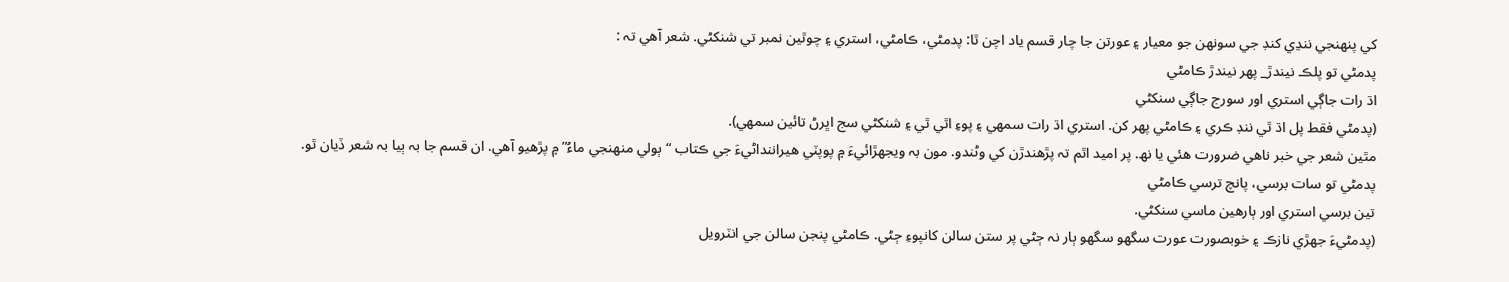کي پنھنجي ننڍي کنڊ جي سونھن جو معيار ۽ عورتن جا چار قسم ياد اچن ٿا: پدمڻي، ڪامڻي، استري ۽ چوٿين نمبر تي شنکڻي. شعر آهي تہ :
پدمڻي تو پلڪ نيندڙ_ پھر نيندڙ ڪامڻي
اڌ رات جاڳي استري اور سورج جاڳي سنکڻي
(پدمڻي فقط پل اڌ ٿي ننڊ ڪري ۽ ڪامڻي پھر کن. استري اڌ رات سمھي ۽ پوءِ اٿي ٿي ۽ شنکڻي سج اڀرڻ تائين سمھي).
مٿين شعر جي خبر ناهي ضرورت هئي يا نھ. پر اميد اٿم تہ پڙهندڙن کي وڻندو. مون بہ ويجھڙائيءَ ۾ پوپٽي هيراننداڻيءَ جي ڪتاب “ٻولي منھنجي ماءُ” ۾ پڙهيو آهي. ان قسم جا بہ ٻيا بہ شعر ڏيان ٿو.
پدمڻي تو سات برسي، پانچ ترسي ڪامڻي
تين برسي استري اور ٻارهين ماسي سنکڻي.
(پدمڻيءَ جھڙي نازڪ ۽ خوبصورت عورت سگهو سگهو ٻار نہ ڄڻي پر ستن سالن کانپوءِ ڄڻي. ڪامڻي پنجن سالن جي انٽرويل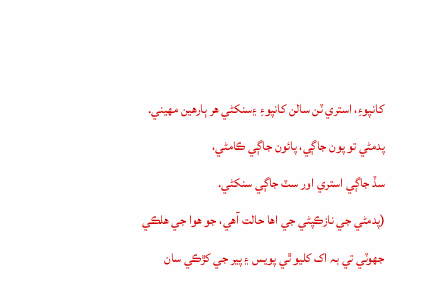کانپوءِ، استري ٽن سالن کانپوءِ ۽سنکڻي هر ٻارهين مھيني.
پدمڻي تو پون جاڳي، پائون جاڳي ڪامڻي،
سڏ جاڳي استري اور سٽ جاڳي سنکڻي.
(پدمڻي جي نازڪپڻي جي اها حالت آهي، جو هوا جي هلڪي جهوٽي تي بہ اک کليو ٿي پويس ۽ پير جي کڙڪي سان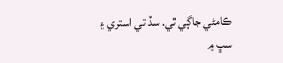ڪامڻي جاڳي ٿي. سڏ تي استري ۽ سڀ ۾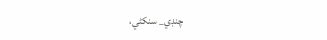چنڊي_ سنکڻي،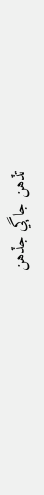تڏهن جاڳي جڏهن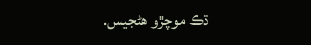ڌڪ موچڙو هڻجيس.